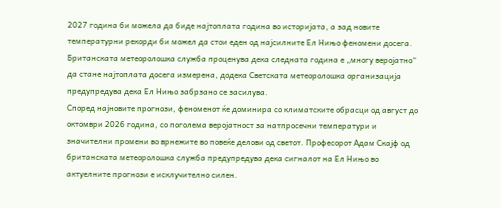2027 година би можела да биде најтоплата година во историјата, а зад новите температурни рекорди би можел да стои еден од најсилните Ел Нињо феномени досега. Британската метеоролошка служба проценува дека следната година е „многу веројатно“ да стане најтоплата досега измерена, додека Светската метеоролошка организација предупредува дека Ел Нињо забрзано се засилува.
Според најновите прогнози, феноменот ќе доминира со климатските обрасци од август до октомври 2026 година, со поголема веројатност за натпросечни температури и значителни промени во врнежите во повеќе делови од светот. Професорот Адам Скајф од британската метеоролошка служба предупредува дека сигналот на Ел Нињо во актуелните прогнози е исклучително силен.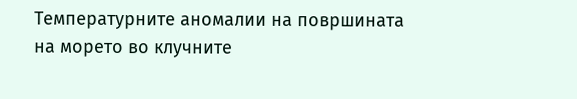Температурните аномалии на површината на морето во клучните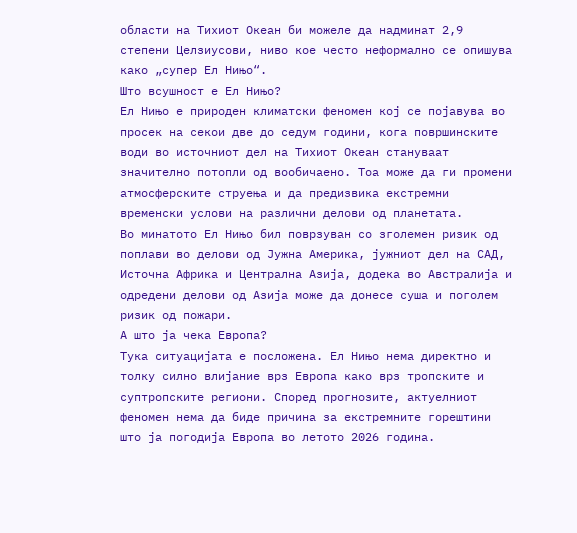области на Тихиот Океан би можеле да надминат 2,9 степени Целзиусови, ниво кое често неформално се опишува како „супер Ел Нињо“.
Што всушност е Ел Нињо?
Ел Нињо е природен климатски феномен кој се појавува во просек на секои две до седум години, кога површинските води во источниот дел на Тихиот Океан стануваат значително потопли од вообичаено. Тоа може да ги промени атмосферските струења и да предизвика екстремни временски услови на различни делови од планетата.
Во минатото Ел Нињо бил поврзуван со зголемен ризик од поплави во делови од Јужна Америка, јужниот дел на САД, Источна Африка и Централна Азија, додека во Австралија и одредени делови од Азија може да донесе суша и поголем ризик од пожари.
А што ја чека Европа?
Тука ситуацијата е посложена. Ел Нињо нема директно и толку силно влијание врз Европа како врз тропските и суптропските региони. Според прогнозите, актуелниот феномен нема да биде причина за екстремните горештини што ја погодија Европа во летото 2026 година.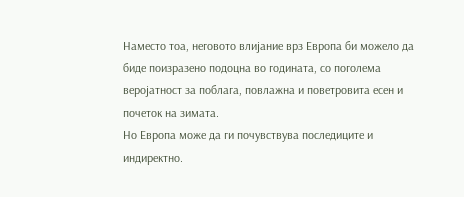Наместо тоа, неговото влијание врз Европа би можело да биде поизразено подоцна во годината, со поголема веројатност за поблага, повлажна и поветровита есен и почеток на зимата.
Но Европа може да ги почувствува последиците и индиректно.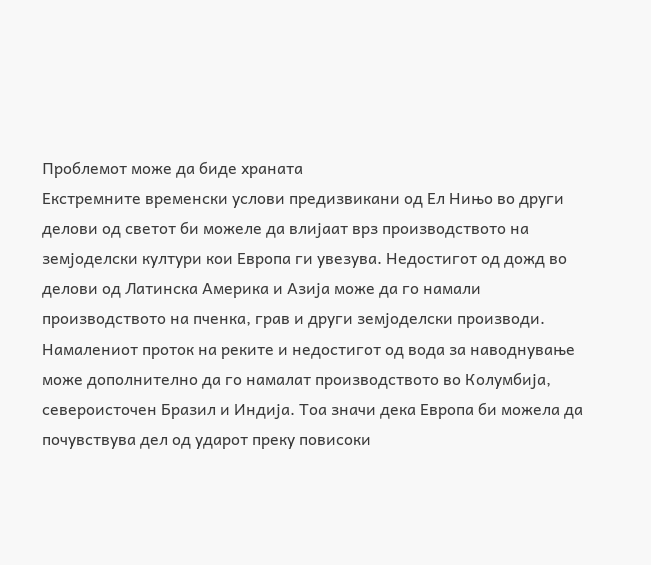Проблемот може да биде храната
Екстремните временски услови предизвикани од Ел Нињо во други делови од светот би можеле да влијаат врз производството на земјоделски култури кои Европа ги увезува. Недостигот од дожд во делови од Латинска Америка и Азија може да го намали производството на пченка, грав и други земјоделски производи.
Намалениот проток на реките и недостигот од вода за наводнување може дополнително да го намалат производството во Колумбија, североисточен Бразил и Индија. Тоа значи дека Европа би можела да почувствува дел од ударот преку повисоки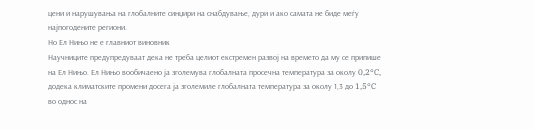цени и нарушувања на глобалните синџири на снабдување, дури и ако самата не биде меѓу најпогодените региони.
Но Ел Нињо не е главниот виновник
Научниците предупредуваат дека не треба целиот екстремен развој на времето да му се припише на Ел Нињо. Ел Нињо вообичаено ја зголемува глобалната просечна температура за околу 0,2°C, додека климатските промени досега ја зголемиле глобалната температура за околу 1,3 до 1,5°C во однос на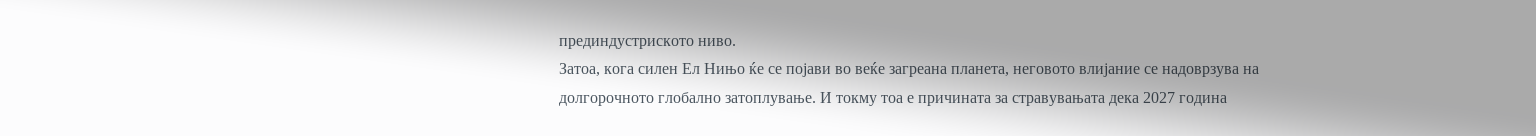прединдустриското ниво.
Затоа, кога силен Ел Нињо ќе се појави во веќе загреана планета, неговото влијание се надоврзува на долгорочното глобално затоплување. И токму тоа е причината за стравувањата дека 2027 година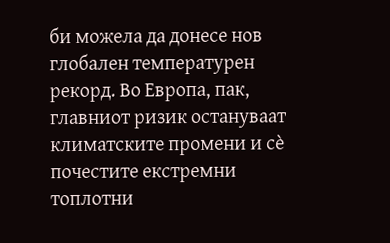би можела да донесе нов глобален температурен рекорд. Во Европа, пак, главниот ризик остануваат климатските промени и сè почестите екстремни топлотни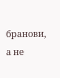бранови, а не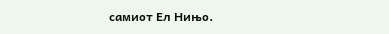самиот Ел Нињо.